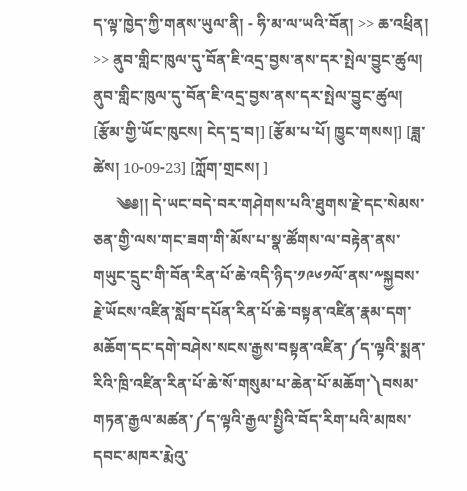ད་ལྟ་ཁྱེད་ཀྱི་གནས་ཡུལ་ནི། - ཧི་མ་ལ་ཡའི་བོན། >> ཆ་འཕྲིན། >> ནུབ་གླིང་ཁུལ་དུ་བོན་ཇི་འདྲ་བྱས་ནས་དར་སྤེལ་བྱུང་ཚུལ།
ནུབ་གླིང་ཁུལ་དུ་བོན་ཇི་འདྲ་བྱས་ནས་དར་སྤེལ་བྱུང་ཚུལ།
[རྩོམ་གྱི་ཡོང་ཁུངས། ངེད་དྲ་བ།] [རྩོམ་པ་པོ། ཁྱུང་གསས།] [ཟླ་ཚེས། 10-09-23] [ཀློག་གྲངས། ]
      ༄༅།། དེ་ཡང་བདེ་བར་གཤེགས་པའི་ཐུགས་རྗེ་དང་སེམས་ཅན་གྱི་ལས་གང་ཟག་གི་མོས་པ་སྣ་ཚོགས་ལ་བརྟེན་ནས་གཡུང་དྲུང་གི་བོན་རིན་པོ་ཆེ་འདི་ཉིད་༡༩༦༡ལོ་ནས་༸སྐྱབས་རྗེ་ཡོངས་འཛིན་སློབ་དཔོན་རིན་པོ་ཆེ་བསྟན་འཛིན་རྣམ་དག་མཆོག་དང་དགེ་བཤེས་སངས་རྒྱས་བསྟན་འཛིན་༼ད་ལྟའི་སྨན་རིའི་ཁྲི་འཛིན་རིན་པོ་ཆེ་སོ་གསུམ་པ་ཆེན་པོ་མཆོག་༽བསམ་གཏན་རྒྱལ་མཚན་༼ད་ལྟའི་རྒྱལ་སྤྱིའི་བོད་རིག་པའི་མཁས་དབང་མཁར་རྨེའུ་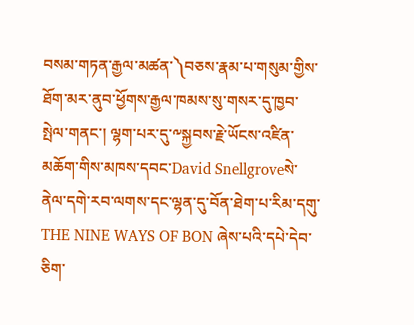བསམ་གཏན་རྒྱལ་མཚན་༽བཅས་རྣམ་པ་གསུམ་གྱིས་ཐོག་མར་ནུབ་ཕྱོགས་རྒྱལ་ཁམས་སུ་གསར་དུ་ཁྱབ་སྤེལ་གནང་། ལྷག་པར་དུ་༸སྐྱབས་རྗེ་ཡོངས་འཛིན་མཆོག་གིས་མཁས་དབང་David Snellgroveསེ་ནེལ་དགེ་རབ་ལགས་དང་ལྷན་དུ་བོན་ཐེག་པ་རིམ་དགུ་THE NINE WAYS OF BON ཞེས་པའི་དཔེ་དེབ་ཅིག་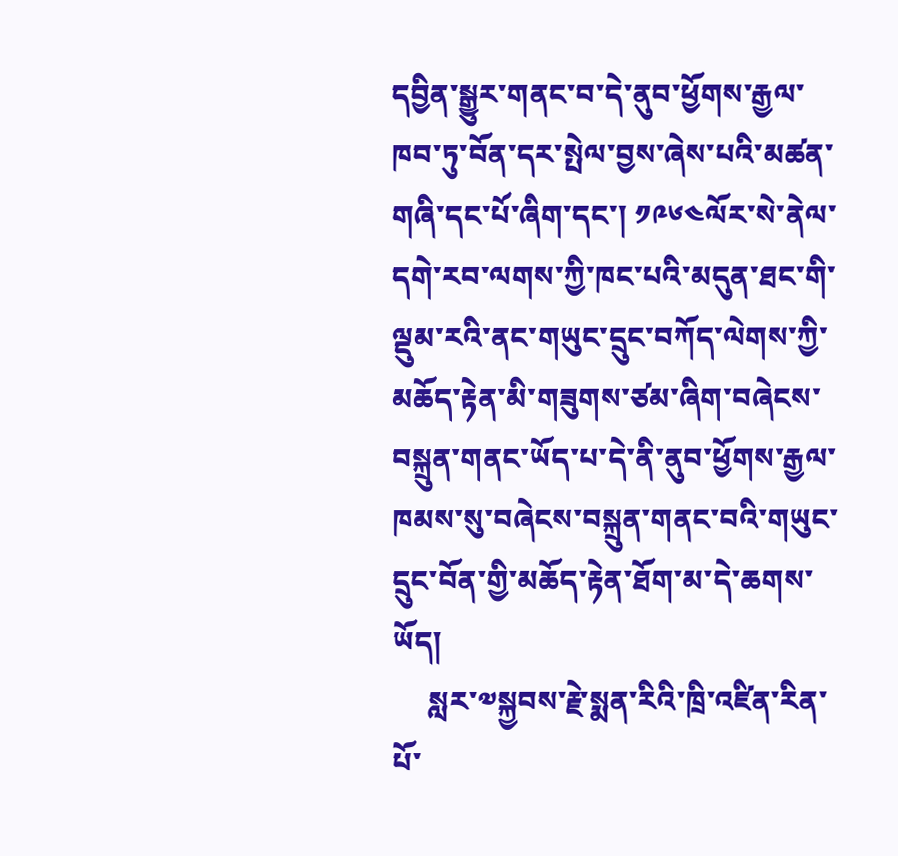དབྱིན་སྒྱུར་གནང་བ་དེ་ནུབ་ཕྱོགས་རྒྱལ་ཁབ་ཏུ་བོན་དར་སྤེལ་བྱས་ཞེས་པའི་མཚན་གཞི་དང་པོ་ཞིག་དང་། ༡༩༦༤ལོར་སེ་ནེལ་དགེ་རབ་ལགས་ཀྱི་ཁང་པའི་མདུན་ཐང་གི་ལྡུམ་རའི་ནང་གཡུང་དྲུང་བཀོད་ལེགས་ཀྱི་མཆོད་རྟེན་མི་གཟུགས་ཙམ་ཞིག་བཞེངས་བསྐྲུན་གནང་ཡོད་པ་དེ་ནི་ནུབ་ཕྱོགས་རྒྱལ་ཁམས་སུ་བཞེངས་བསྐྲུན་གནང་བའི་གཡུང་དྲུང་བོན་གྱི་མཆོད་རྟེན་ཐོག་མ་དེ་ཆགས་ཡོད།
     སླར་༧སྐྱབས་རྗེ་སྨན་རིའི་ཁྲི་འཛིན་རིན་པོ་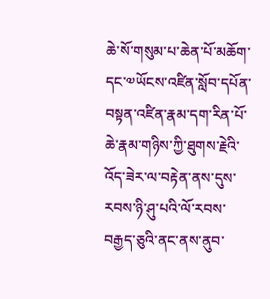ཆེ་སོ་གསུམ་པ་ཆེན་པོ་མཆོག་དང་༧ཡོངས་འཛིན་སློབ་དཔོན་བསྟན་འཛིན་རྣམ་དག་རིན་པོ་ཆེ་རྣམ་གཉིས་ཀྱི་ཐུགས་རྗེའི་འོད་ཟེར་ལ་བརྟེན་ནས་དུས་རབས་ཉི་ཤུ་པའི་ལོ་རབས་བརྒྱད་ཅུའི་ནང་ནས་ནུབ་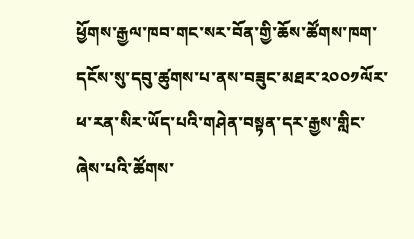ཕྱོགས་རྒྱལ་ཁབ་གང་སར་བོན་གྱི་ཆོས་ཚོགས་ཁག་དངོས་སུ་དབུ་ཚུགས་པ་ནས་བཟུང་མཐར་༢༠༠༡ལོར་ཕ་རན་སིར་ཡོད་པའི་གཤེན་བསྟན་དར་རྒྱས་གླིང་ཞེས་པའི་ཚོགས་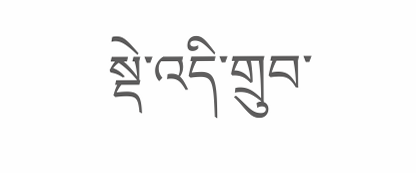སྡེ་འདི་གྲུབ་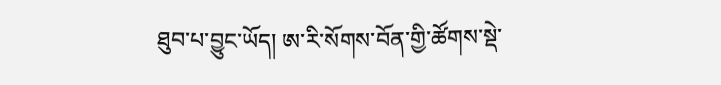ཐུབ་པ་བྱུང་ཡོད། ཨ་རི་སོགས་བོན་གྱི་ཚོགས་སྡེ་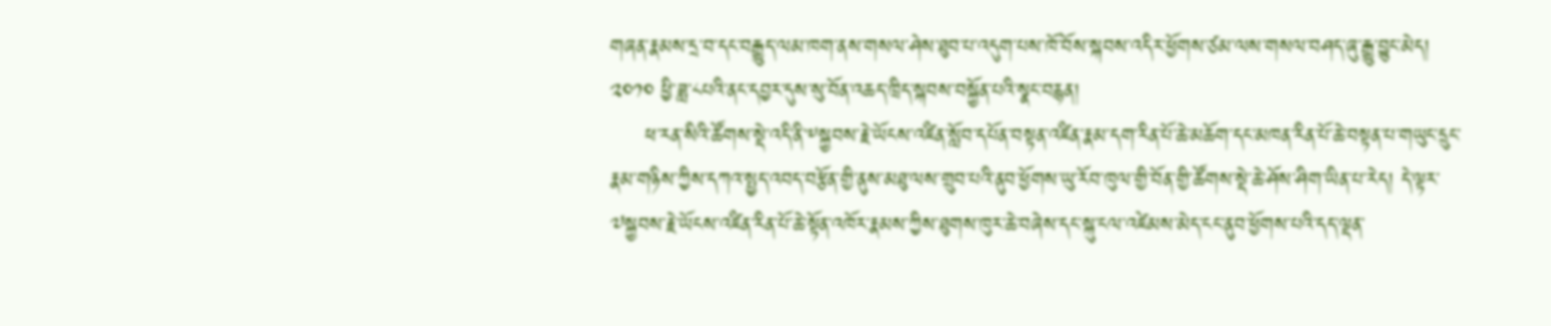གཞན་རྣམས་དྲ་བ་དང་བརྒྱུད་ལམ་ཁག་ནས་གསལ་ཤེས་ཐུབ་པ་འདུག་པས་ཁོ་བོས་སྐབས་འདིར་ཕྱོགས་ཙམ་ལས་གསལ་བཤད་ཞུ་རྒྱུ་བྱུང་མེད།
༢༠༡༠ ཕྱི་ཟླ་༨པའི་ནང་དབྱར་དུས་སུ་བོན་འཆད་ཁྲིད་སྐབས་བསྐྱོན་པའི་སྣང་བརྙན།
     ཕ་རན་སིའི་ཚོགས་སྡེ་འདི་ནི་༸སྐྱབས་རྗེ་ཡོངས་འཛིན་སློབ་དཔོན་བསྟན་འཛིན་རྣམ་དག་རིན་པོ་ཆེ་མཆོག་དང་མཁན་རིན་པོ་ཆེ་བསྟན་པ་གཡུང་དྲུང་རྣམ་གཉིས་ཀྱིས་དཀའ་སྤྱད་འབད་བརྩོན་གྱི་ནུས་མཐུ་ལས་གྲུབ་པའི་ནུབ་ཕྱོགས་ཡུ་རོབ་ཁུལ་གྱི་བོན་གྱི་ཚོགས་སྡེ་ཆེ་ཤོས་ཤིག་ཡིན་པ་རེད། དེ་ལྟར་༧སྐྱབས་རྗེ་ཡོངས་འཛིན་རིན་པོ་ཆེ་སྟོན་འཁོར་རྣམས་ཀྱིས་ཐུགས་ཁུར་ཆེ་བཞེས་དང་སྐུ་ངལ་འཛེམས་མེད་ངང་ནུབ་ཕྱོགས་པའི་དད་ལྡན་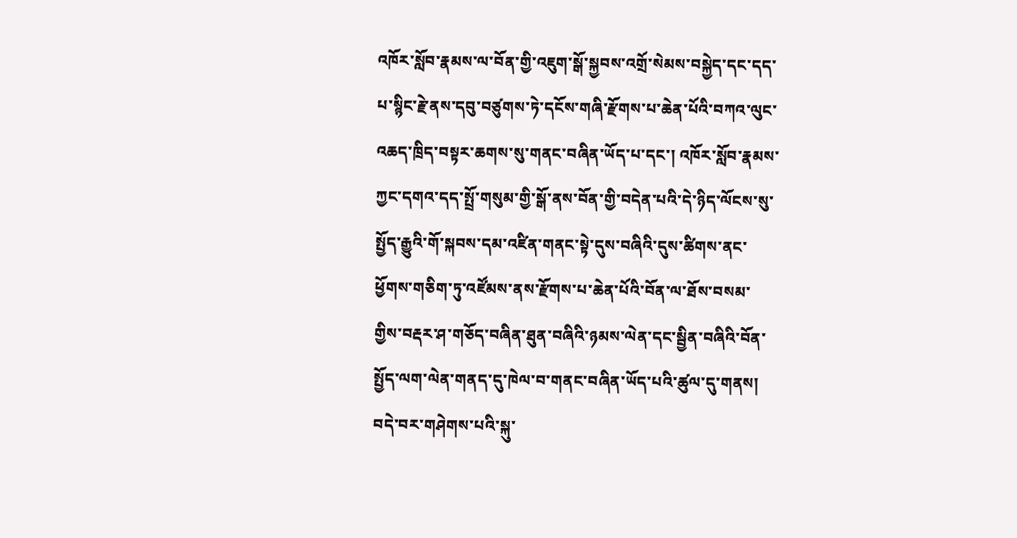འཁོར་སློབ་རྣམས་ལ་བོན་གྱི་འཇུག་སྒོ་སྐྱབས་འགྲོ་སེམས་བསྐྱེད་དང་དད་པ་སྙིང་རྗེ་ནས་དབུ་བཙུགས་ཏེ་དངོས་གཞི་རྫོགས་པ་ཆེན་པོའི་བཀའ་ལུང་འཆད་ཁྲིད་བསྟར་ཆགས་སུ་གནང་བཞིན་ཡོད་པ་དང་། འཁོར་སློབ་རྣམས་ཀྱང་དགའ་དད་སྤྲོ་གསུམ་གྱི་སྒོ་ནས་བོན་གྱི་བདེན་པའི་དེ་ཉིད་ལོངས་སུ་སྤྱོད་རྒྱུའི་གོ་སྐབས་དམ་འཛིན་གནང་སྟེ་དུས་བཞིའི་དུས་ཚིགས་ནང་ཕྱོགས་གཅིག་ཏུ་འཛོམས་ནས་རྫོགས་པ་ཆེན་པོའི་བོན་ལ་ཐོས་བསམ་གྱིས་བརྡར་ཤ་གཅོད་བཞིན་ཐུན་བཞིའི་ཉམས་ལེན་དང་སྦྱིན་བཞིའི་བོན་སྤྱོད་ལག་ལེན་གནད་དུ་ཁེལ་བ་གནང་བཞིན་ཡོད་པའི་ཚུལ་དུ་གནས།
བདེ་བར་གཤེགས་པའི་སྐུ་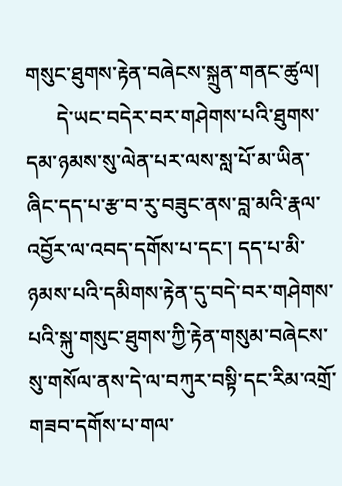གསུང་ཐུགས་རྟེན་བཞེངས་སྐྲུན་གནང་ཚུལ།
      དེ་ཡང་བདེར་བར་གཤེགས་པའི་ཐུགས་དམ་ཉམས་སུ་ལེན་པར་ལས་སླ་པོ་མ་ཡིན་ཞིང་དད་པ་རྩ་བ་རུ་བཟུང་ནས་བླ་མའི་རྣལ་འབྱོར་ལ་འབད་དགོས་པ་དང་། དད་པ་མི་ཉམས་པའི་དམིགས་རྟེན་དུ་བདེ་བར་གཤེགས་པའི་སྐུ་གསུང་ཐུགས་ཀྱི་རྟེན་གསུམ་བཞེངས་སུ་གསོལ་ནས་དེ་ལ་བཀུར་བསྟི་དང་རིམ་འགྲོ་གཟབ་དགོས་པ་གལ་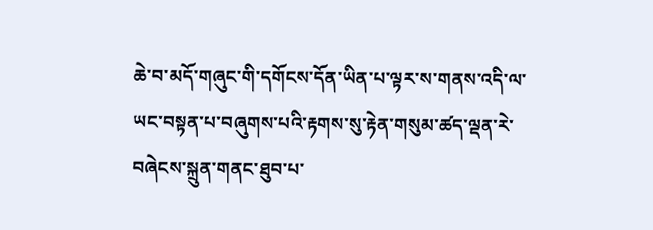ཆེ་བ་མདོ་གཞུང་གི་དགོངས་དོན་ཡིན་པ་ལྟར་ས་གནས་འདི་ལ་ཡང་བསྟན་པ་བཞུགས་པའི་རྟགས་སུ་རྟེན་གསུམ་ཚད་ལྡན་རེ་བཞེངས་སྐྲུན་གནང་ཐུབ་པ་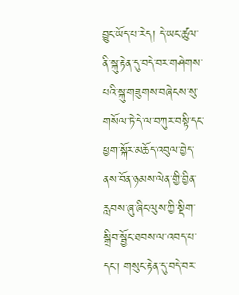བྱུང་ཡོད་པ་རེད། དེ་ཡང་ཚུལ་ནི་སྐུ་རྟེན་དུ་བདེ་བར་གཤེགས་པའི་སྐུ་གཟུགས་བཞེངས་སུ་གསོལ་ཏེ་དེ་ལ་བཀུར་བསྟི་དང་ཕྱག་སྐོར་མཆོད་འབུལ་བྱེད་ནས་བོན་ཉམས་ལེན་གྱི་བྱིན་རླབས་ཞུ་ཞིང་ལུས་ཀྱི་སྡིག་སྒྲིབ་སྦྱོང་ཐབས་ལ་འབད་པ་དང་། གསུང་རྟེན་དུ་བདེ་བར་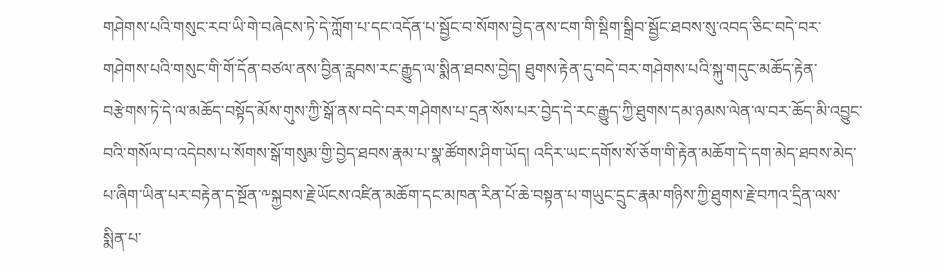གཤེགས་པའི་གསུང་རབ་ཡི་གེ་བཞེངས་ཏེ་དེ་ཀློག་པ་དང་འདོན་པ་སྦྱོང་བ་སོགས་བྱེད་ནས་ངག་གི་སྡིག་སྒྲིབ་སྦྱོང་ཐབས་སུ་འབད་ཅིང་བདེ་བར་གཤེགས་པའི་གསུང་གི་གོ་དོན་བཙལ་ནས་བྱིན་རླབས་རང་རྒྱུད་ལ་སྨིན་ཐབས་བྱེད། ཐུགས་རྟེན་དུ་བདེ་བར་གཤེགས་པའི་སྐུ་གདུང་མཆོད་རྟེན་བརྩེགས་ཏེ་དེ་ལ་མཆོད་བསྟོད་མོས་གུས་ཀྱི་སྒོ་ནས་བདེ་བར་གཤེགས་པ་དྲན་སོས་པར་བྱེད་དེ་རང་རྒྱུད་ཀྱི་ཐུགས་དམ་ཉམས་ལེན་ལ་བར་ཆོད་མི་འབྱུང་བའི་གསོལ་བ་འདེབས་པ་སོགས་སྒོ་གསུམ་གྱི་བྱེད་ཐབས་རྣམ་པ་སྣ་ཚོགས་ཤིག་ཡོད། འདིར་ཡང་དགོས་སོ་ཅོག་གི་རྟེན་མཆོག་དེ་དག་མེད་ཐབས་མེད་པ་ཞིག་ཡིན་པར་བརྟེན་ད་སྔོན་༸སྐྱབས་རྗེ་ཡོངས་འཛིན་མཆོག་དང་མཁན་རིན་པོ་ཆེ་བསྟན་པ་གཡུང་དྲུང་རྣམ་གཉིས་ཀྱི་ཐུགས་རྗེ་བཀའ་དྲིན་ལས་སྨིན་པ་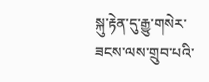སྐུ་རྟེན་དུ་རྒྱུ་གསེར་ཟངས་ལས་གྲུབ་པའི་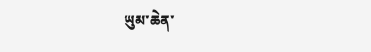ཡུམ་ཆེན་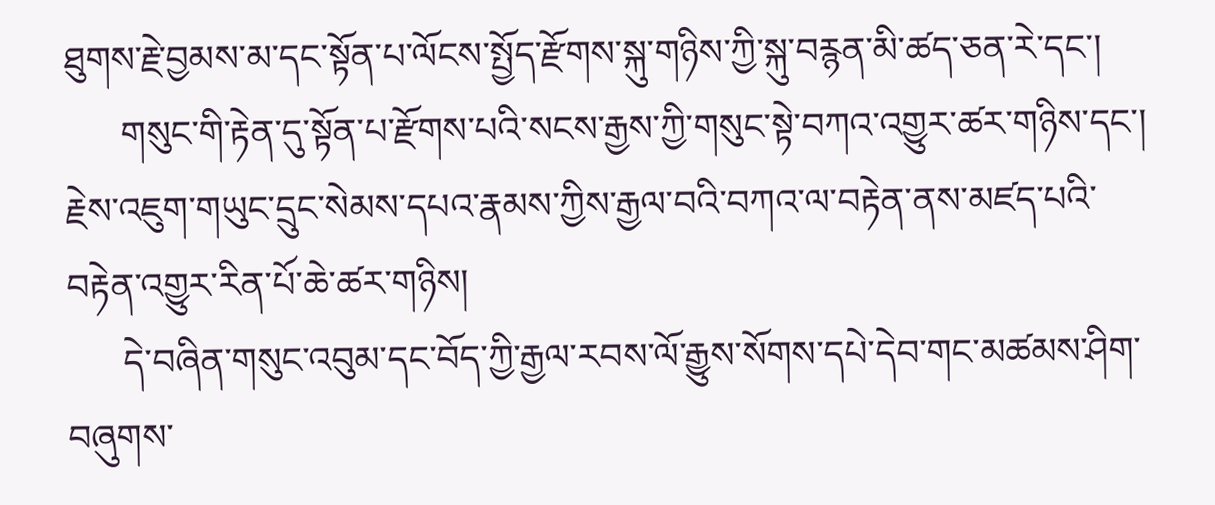ཐུགས་རྗེ་བྱམས་མ་དང་སྟོན་པ་ལོངས་སྤྱོད་རྫོགས་སྐུ་གཉིས་ཀྱི་སྐུ་བརྙན་མི་ཚད་ཅན་རེ་དང་།
      གསུང་གི་རྟེན་དུ་སྟོན་པ་རྫོགས་པའི་སངས་རྒྱས་ཀྱི་གསུང་སྟེ་བཀའ་འགྱུར་ཚར་གཉིས་དང་། རྗེས་འཇུག་གཡུང་དྲུང་སེམས་དཔའ་རྣམས་ཀྱིས་རྒྱལ་བའི་བཀའ་ལ་བརྟེན་ནས་མཛད་པའི་བརྟེན་འགྱུར་རིན་པོ་ཆེ་ཚར་གཉིས།
      དེ་བཞིན་གསུང་འབུམ་དང་བོད་ཀྱི་རྒྱལ་རབས་ལོ་རྒྱུས་སོགས་དཔེ་དེབ་གང་མཚམས་ཤིག་བཞུགས་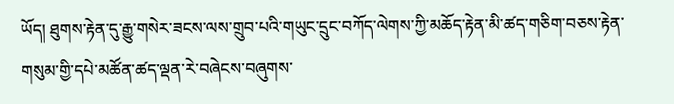ཡོད། ཐུགས་རྟེན་དུ་རྒྱུ་གསེར་ཟངས་ལས་གྲུབ་པའི་གཡུང་དྲུང་བཀོད་ལེགས་ཀྱི་མཆོད་རྟེན་མི་ཚད་གཅིག་བཅས་རྟེན་གསུམ་གྱི་དཔེ་མཚོན་ཚད་ལྡན་རེ་བཞེངས་བཞུགས་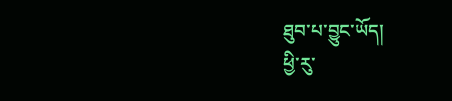ཐུབ་པ་བྱུང་ཡོད།
ཕྱི་རུ་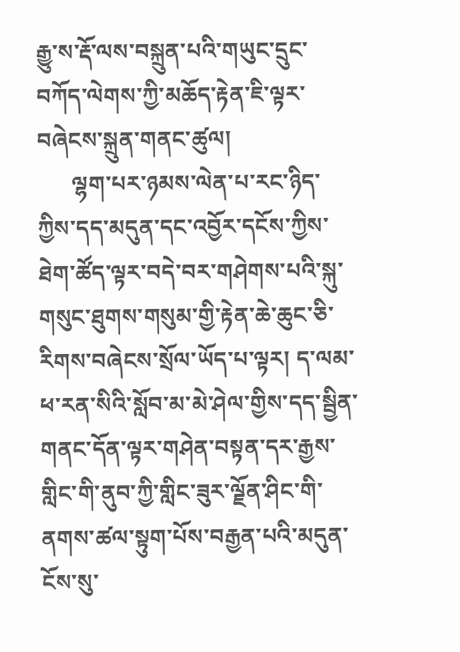རྒྱུ་ས་རྡོ་ལས་བསྐྲུན་པའི་གཡུང་དྲུང་བཀོད་ལེགས་ཀྱི་མཆོད་རྟེན་ཇི་ལྟར་བཞེངས་སྐྲུན་གནང་ཚུལ།
      ལྷག་པར་ཉམས་ལེན་པ་རང་ཉིད་ཀྱིས་དད་མདུན་དང་འབྱོར་དངོས་ཀྱིས་ཐེག་ཚོད་ལྟར་བདེ་བར་གཤེགས་པའི་སྐུ་གསུང་ཐུགས་གསུམ་གྱི་རྟེན་ཆེ་ཆུང་ཅི་རིགས་བཞེངས་སྲོལ་ཡོད་པ་ལྟར། ད་ལམ་ཕ་རན་སིའི་སློབ་མ་མེ་ཤེལ་གྱིས་དད་སྦྱིན་གནང་དོན་ལྟར་གཤེན་བསྟན་དར་རྒྱས་གླིང་གི་ནུབ་ཀྱི་གླིང་ཟུར་ལྗོན་ཤིང་གི་ནགས་ཚལ་སྟུག་པོས་བརྒྱན་པའི་མདུན་ངོས་སུ་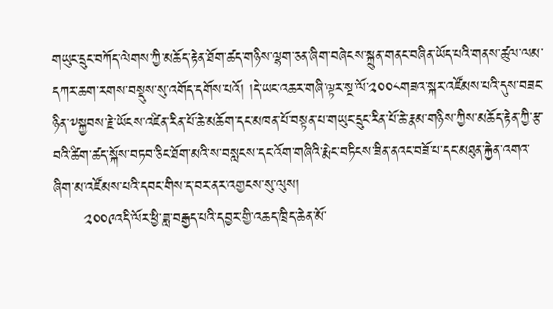གཡུང་དྲུང་བཀོད་ལེགས་ཀྱི་མཆོད་རྟེན་ཐོག་ཚད་གཉིས་ལྷག་ཅན་ཞིག་བཞེངས་སྐྲུན་གནང་བཞིན་ཡོད་པའི་གནས་ཚུལ་ལམ་དཀར་ཆག་རགས་བསྡུས་སུ་འགོད་དགོས་པའོ། །དེ་ཡང་འཆར་གཞི་ལྟར་སྔ་ལོ་༢༠༠༨གཟའ་སྐར་འཛོམས་པའི་དུས་བཟང་ཉིན་༸སྐྱབས་རྗེ་ཡོངས་འཛིན་རིན་པོ་ཆེ་མཆོག་དང་མཁན་པོ་བསྟན་པ་གཡུང་དྲུང་རིན་པོ་ཆེ་རྣམ་གཉིས་ཀྱིས་མཆོད་རྟེན་ཀྱི་རྩ་བའི་ཚིག་ཚད་སྐོས་བཏབ་ཅིང་ཐོག་མའི་ས་བསླངས་དང་འོག་གཞིའི་རྨེང་བཏིངས་ཟིན་ནའང་བཟོ་པ་དང་མཐུན་རྐྱེན་འགའ་ཞིག་མ་འཛོམས་པའི་དབང་གིས་ད་བར་ནར་འགྱངས་སུ་ལུས།
      ༢༠༠༩འདི་ལོར་ཕྱི་ཟླ་བརྒྱད་པའི་དབྱར་གྱི་འཆད་ཁྲིད་ཆེན་མོ་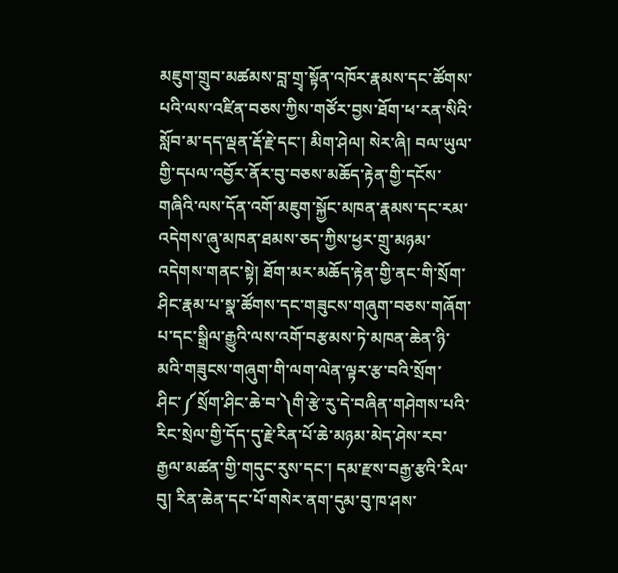མཇུག་གྲུབ་མཚམས་བླ་གྲྭ་སྟོན་འཁོར་རྣམས་དང་ཚོགས་པའི་ལས་འཛིན་བཅས་ཀྱིས་གཙོར་བྱས་ཐོག་ཕ་རན་སིའི་སློབ་མ་དད་ལྡན་རྡོ་རྗེ་དང་། མིག་ཤེལ། སེར་ཞི། བལ་ཡུལ་གྱི་དཔལ་འབྱོར་ནོར་བུ་བཅས་མཆོད་རྟེན་གྱི་དངོས་གཞིའི་ལས་དོན་འགོ་མཇུག་སྐྱོང་མཁན་རྣམས་དང་རམ་འདེགས་ཞུ་མཁན་ཐམས་ཅད་ཀྱིས་ཕྱར་གྲུ་མཉམ་འདེགས་གནང་སྟེ། ཐོག་མར་མཆོད་རྟེན་གྱི་ནང་གི་སྲོག་ཤིང་རྣམ་པ་སྣ་ཚོགས་དང་གཟུངས་གཞུག་བཅས་གཞོག་པ་དང་སྒྲིལ་རྒྱུའི་ལས་འགོ་བརྩམས་ཏེ་མཁན་ཆེན་ཉི་མའི་གཟུངས་གཞུག་གི་ལག་ལེན་ལྟར་རྩ་བའི་སྲོག་ཤིང་༼སྲོག་ཤིང་ཆེ་བ་༽གི་རྩེ་རུ་དེ་བཞིན་གཤེགས་པའི་རིང་སྲེལ་གྱི་དོད་དུ་རྗེ་རིན་པོ་ཆེ་མཉམ་མེད་ཤེས་རབ་རྒྱལ་མཚན་གྱི་གདུང་རུས་དང་། དམ་རྫས་བརྒྱ་རྩའི་རིལ་བུ། རིན་ཆེན་དང་པོ་གསེར་ནག་དུམ་བུ་ཁ་ཤས་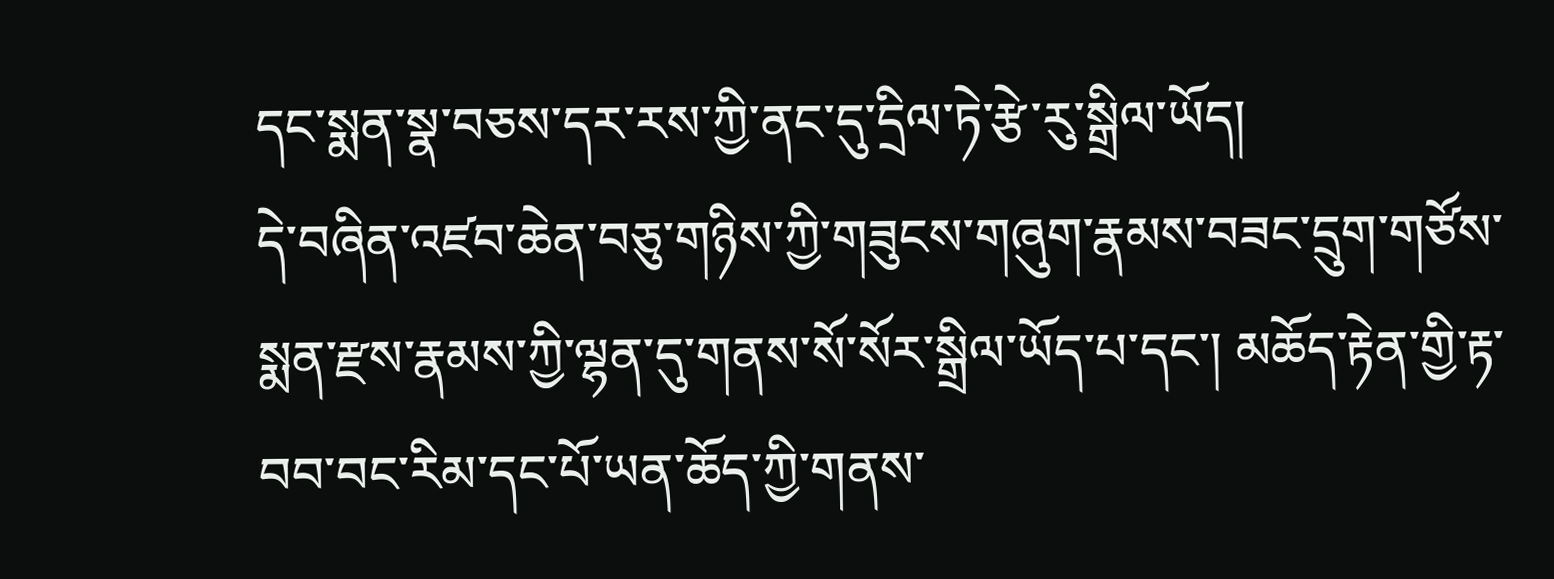དང་སྨན་སྣ་བཅས་དར་རས་ཀྱི་ནང་དུ་དྲིལ་ཏེ་རྩེ་རུ་སྒྲིལ་ཡོད།
དེ་བཞིན་འཛབ་ཆེན་བཅུ་གཉིས་ཀྱི་གཟུངས་གཞུག་རྣམས་བཟང་དྲུག་གཙོས་སྨན་རྫས་རྣམས་ཀྱི་ལྷན་དུ་གནས་སོ་སོར་སྒྲིལ་ཡོད་པ་དང་། མཆོད་རྟེན་གྱི་རྟ་བབ་བང་རིམ་དང་པོ་ཡན་ཆོད་ཀྱི་གནས་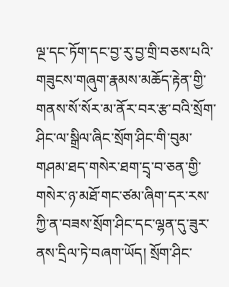ལྔ་དང་ཏོག་དང་བྱ་རུ་བྱ་གྲི་བཅས་པའི་གཟུངས་གཞུག་རྣམས་མཆོད་རྟེན་གྱི་གནས་སོ་སོར་མ་ནོར་བར་རྩ་བའི་སྲོག་ཤིང་ལ་སྒྲིལ་ཞིང་སྲོག་ཤིང་གི་བུམ་གཤམ་ཐད་གསེར་ཐག་དྲྭ་བ་ཅན་གྱི་གསེར་ཉ་མཐོ་གང་ཙམ་ཞིག་དར་རས་ཀྱི་ན་བཟས་སྲོག་ཤིང་དང་ལྷན་དུ་ཟུར་ནས་དྲིལ་ཏེ་བཞག་ཡོད། སྲོག་ཤིང་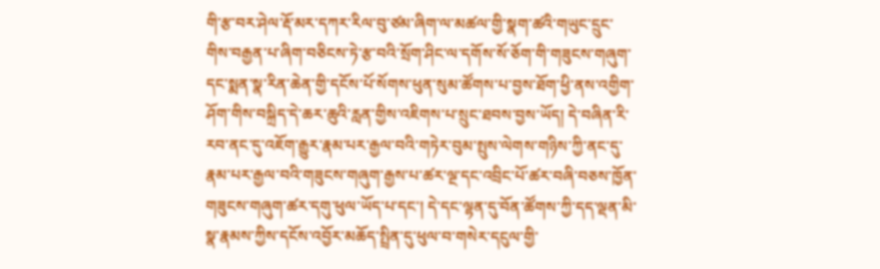གི་རྩ་བར་ཤེལ་རྡོ་མར་དཀར་རིལ་བུ་ཙམ་ཞིག་ལ་མཚལ་གྱི་སྣག་ཚའི་གཡུང་དྲུང་གིས་བརྒྱན་པ་ཞིག་བཅིངས་ཏེ་རྩ་བའི་སྲོག་ཤིང་ལ་དགོས་སོ་ཅོག་གི་གཟུངས་གཞུག་དང་སྨན་སྣ་རིན་ཆེན་གྱི་དངོས་པོ་སོགས་ཕུན་སུམ་ཚོགས་པ་བྱས་ཐོག་ཕྱི་ནས་འགྱིག་ཤོག་གིས་བསྐྲིད་དེ་ཆར་ཆུའི་རླན་གྱིས་འཇིགས་པ་སྲུང་ཐབས་བྱས་ཡོད། དེ་བཞིན་རི་རབ་ནང་དུ་འཇོག་རྒྱུར་རྣམ་པར་རྒྱལ་བའི་གཏེར་བུམ་སྤུས་ལེགས་གཉིས་ཀྱི་ནང་དུ་རྣམ་པར་རྒྱལ་བའི་གཟུངས་གཞུག་རྒྱས་པ་ཚར་ལྔ་དང་འབྲིང་པོ་ཚར་བཞི་བཅས་ཁྱོན་གཟུངས་གཞུག་ཚར་དགུ་ཕུལ་ཡོད་པ་དང་། དེ་དང་ལྷན་དུ་བོན་ཚོགས་ཀྱི་དད་ལྡན་མི་སྣ་རྣམས་ཀྱིས་དངོས་འབྱོར་མཆོད་སྤྲིན་དུ་ཕུལ་བ་གསེར་དངུལ་གྱི་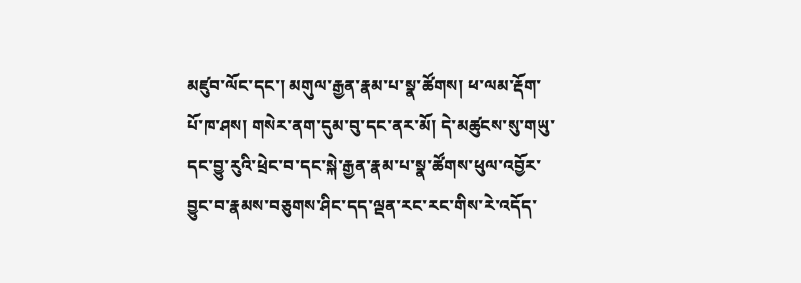མཛུབ་ལོང་དང་། མགུལ་རྒྱན་རྣམ་པ་སྣ་ཚོགས། ཕ་ལམ་རྡོག་པོ་ཁ་ཤས། གསེར་ནག་དུམ་བུ་དང་ནར་མོ། དེ་མཚུངས་སུ་གཡུ་དང་བྱུ་རུའི་ཕྲེང་བ་དང་སྐེ་རྒྱན་རྣམ་པ་སྣ་ཚོགས་ཕུལ་འབྱོར་བྱུང་བ་རྣམས་བཅུགས་ཤིང་དད་ལྡན་རང་རང་གིས་རེ་འདོད་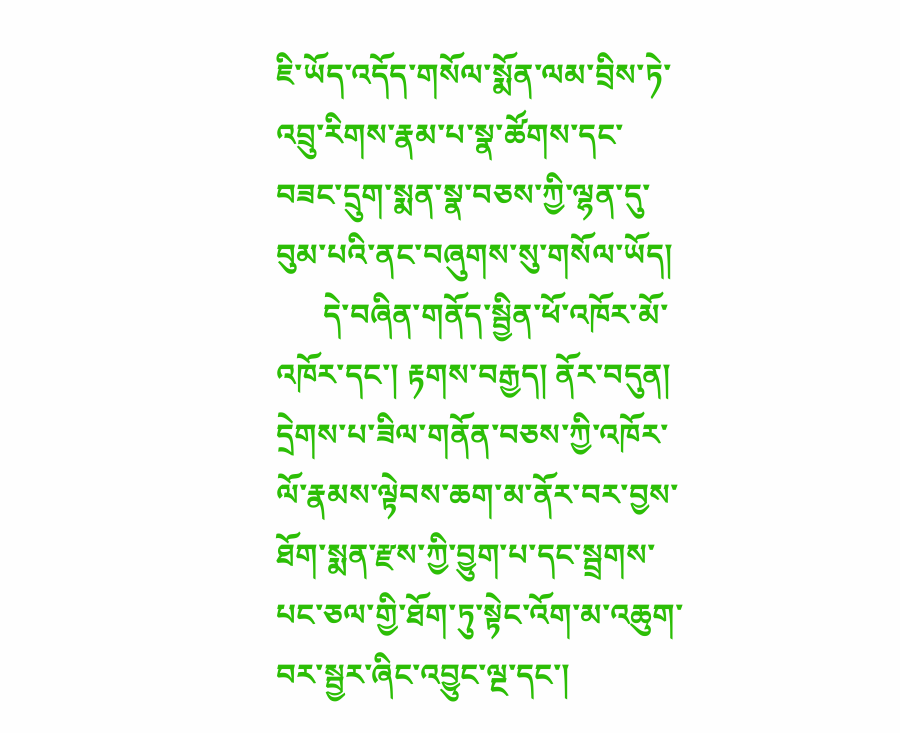ཇི་ཡོད་འདོད་གསོལ་སྨོན་ལམ་བྲིས་ཏེ་འབྲུ་རིགས་རྣམ་པ་སྣ་ཚོགས་དང་བཟང་དྲུག་སྨན་སྣ་བཅས་ཀྱི་ལྷན་དུ་བུམ་པའི་ནང་བཞུགས་སུ་གསོལ་ཡོད།
      དེ་བཞིན་གནོད་སྦྱིན་ཕོ་འཁོར་མོ་འཁོར་དང་། རྟགས་བརྒྱད། ནོར་བདུན། དྲེགས་པ་ཟིལ་གནོན་བཅས་ཀྱི་འཁོར་ལོ་རྣམས་ལྟེབས་ཆག་མ་ནོར་བར་བྱས་ཐོག་སྨན་རྫས་ཀྱི་བྱུག་པ་དང་སྦྲགས་པང་ཅལ་གྱི་ཐོག་ཏུ་སྟེང་འོག་མ་འཆུག་བར་སྦྱར་ཞིང་འབྱུང་ལྔ་དང་།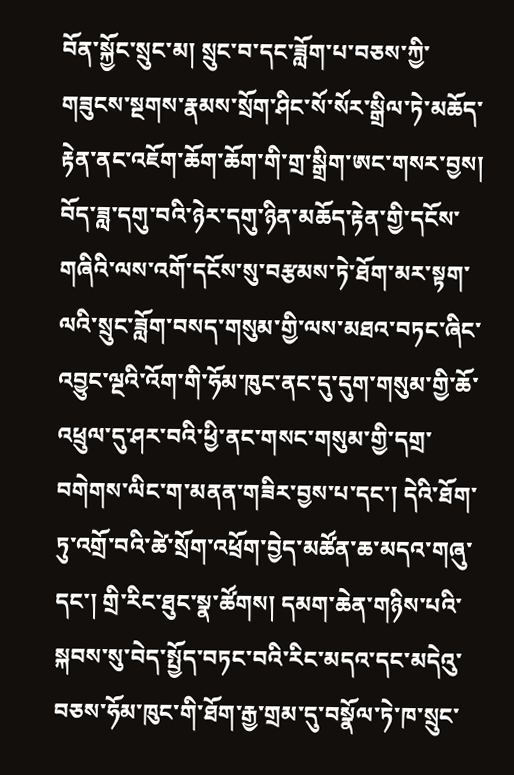བོན་སྐྱོང་སྲུང་མ། སྲུང་བ་དང་ཟློག་པ་བཅས་ཀྱི་གཟུངས་སྔགས་རྣམས་སྲོག་ཤིང་སོ་སོར་སྒྲིལ་ཏེ་མཆོད་རྟེན་ནང་འཇོག་ཆོག་ཆོག་གི་གྲ་སྒྲིག་ཨང་གསར་བྱས། བོད་ཟླ་དགུ་བའི་ཉེར་དགུ་ཉིན་མཆོད་རྟེན་གྱི་དངོས་གཞིའི་ལས་འགོ་དངོས་སུ་བརྩམས་ཏེ་ཐོག་མར་སྟག་ལའི་སྲུང་ཟློག་བསད་གསུམ་གྱི་ལས་མཐའ་བཏང་ཞིང་འབྱུང་ལྔའི་འོག་གི་ཧོམ་ཁུང་ནང་དུ་དུག་གསུམ་གྱི་ཆོ་འཕྲུལ་དུ་ཤར་བའི་ཕྱི་ནང་གསང་གསུམ་གྱི་དགྲ་བགེགས་ལིང་ག་མནན་གཟིར་བྱས་པ་དང་། དེའི་ཐོག་ཏུ་འགྲོ་བའི་ཚེ་སྲོག་འཕྲོག་བྱེད་མཚོན་ཆ་མདའ་གཞུ་དང་། གྲི་རིང་ཐུང་སྣ་ཚོགས། དམག་ཆེན་གཉིས་པའི་སྐབས་སུ་བེད་སྤྱོད་བཏང་བའི་རིང་མདའ་དང་མདེའུ་བཅས་ཧོམ་ཁུང་གི་ཐོག་རྒྱ་གྲམ་དུ་བསྣོལ་ཏེ་ཁ་སྲུང་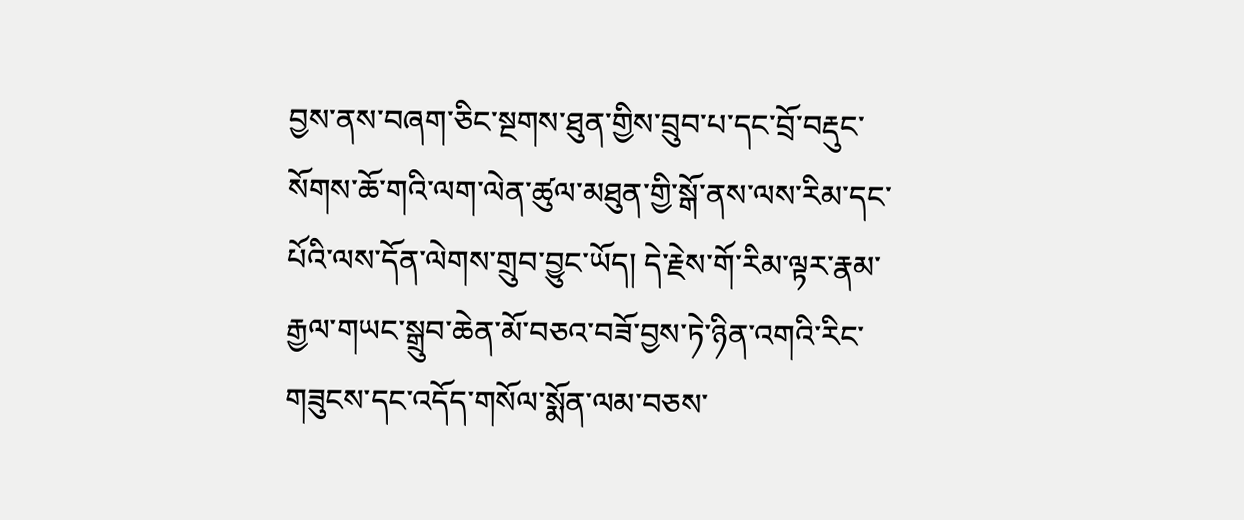བྱས་ནས་བཞག་ཅིང་སྔགས་ཐུན་གྱིས་བྲུབ་པ་དང་བྲོ་བརྡུང་སོགས་ཆོ་གའི་ལག་ལེན་ཚུལ་མཐུན་གྱི་སྒོ་ནས་ལས་རིམ་དང་པོའི་ལས་དོན་ལེགས་གྲུབ་བྱུང་ཡོད། དེ་རྗེས་གོ་རིམ་ལྟར་རྣམ་རྒྱལ་གཡང་སྒྲུབ་ཆེན་མོ་བཅའ་བཟོ་བྱས་ཏེ་ཉིན་འགའི་རིང་གཟུངས་དང་འདོད་གསོལ་སྨོན་ལམ་བཅས་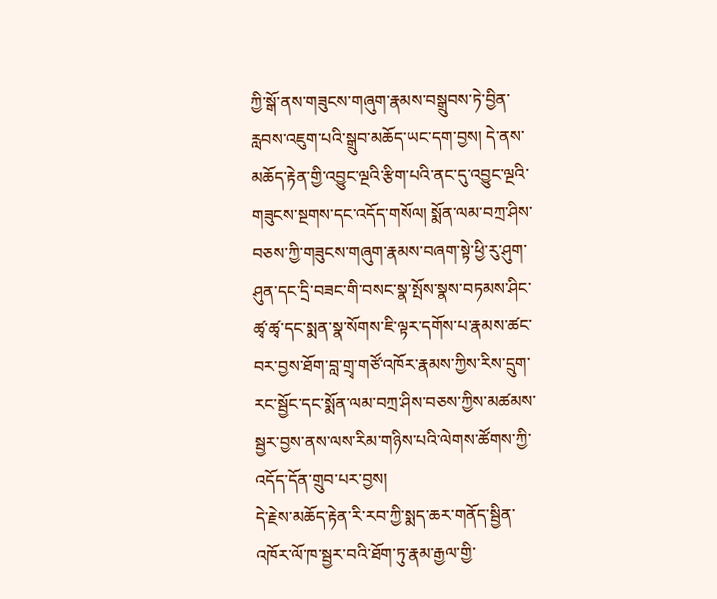ཀྱི་སྒོ་ནས་གཟུངས་གཞུག་རྣམས་བསྒྲུབས་ཏེ་བྱིན་རླབས་འཇུག་པའི་སྒྲུབ་མཆོད་ཡང་དག་བྱས། དེ་ནས་མཆོད་རྟེན་གྱི་འབྱུང་ལྔའི་རྩིག་པའི་ནང་དུ་འབྱུང་ལྔའི་གཟུངས་སྔགས་དང་འདོད་གསོལ། སྨོན་ལམ་བཀྲ་ཤིས་བཅས་ཀྱི་གཟུངས་གཞུག་རྣམས་བཞག་སྟེ་ཕྱི་རུ་ཤུག་ཤུན་དང་དྲི་བཟང་གི་བསང་སྣ་སྤོས་སྣས་བཏམས་ཤིང་ཚྭ་ཚྭ་དང་སྨན་སྣ་སོགས་ཇི་ལྟར་དགོས་པ་རྣམས་ཚང་བར་བྱས་ཐོག་བླ་གྲྭ་གཙོ་འཁོར་རྣམས་ཀྱིས་རིས་དྲུག་རང་སྦྱོང་དང་སྨོན་ལམ་བཀྲ་ཤིས་བཅས་ཀྱིས་མཚམས་སྦྱར་བྱས་ནས་ལས་རིམ་གཉིས་པའི་ལེགས་ཚོགས་ཀྱི་འདོད་དོན་གྲུབ་པར་བྱས།
དེ་རྗེས་མཆོད་རྟེན་རི་རབ་ཀྱི་སྨད་ཆར་གནོད་སྦྱིན་འཁོར་ལོ་ཁ་སྦྱར་བའི་ཐོག་ཏུ་རྣམ་རྒྱལ་གྱི་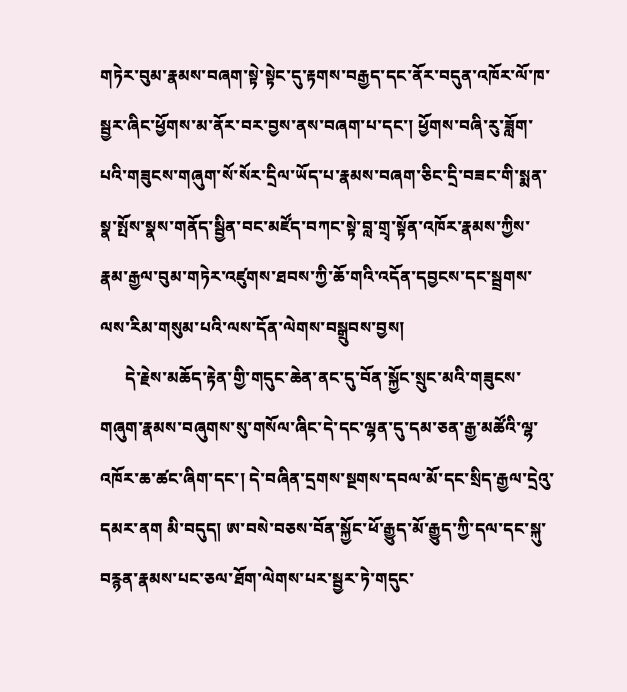གཏེར་བུམ་རྣམས་བཞག་སྟེ་སྟེང་དུ་རྟགས་བརྒྱད་དང་ནོར་བདུན་འཁོར་ལོ་ཁ་སྦྱར་ཞིང་ཕྱོགས་མ་ནོར་བར་བྱས་ནས་བཞག་པ་དང་། ཕྱོགས་བཞི་རུ་ཟློག་པའི་གཟུངས་གཞུག་སོ་སོར་དྲིལ་ཡོད་པ་རྣམས་བཞག་ཅིང་དྲི་བཟང་གི་སྨན་སྣ་སྤོས་སྣས་གནོད་སྦྱིན་བང་མཛོད་བཀང་སྟེ་བླ་གྲྭ་སྟོན་འཁོར་རྣམས་ཀྱིས་རྣམ་རྒྱལ་བུམ་གཏེར་འཛུགས་ཐབས་ཀྱི་ཆོ་གའི་འདོན་དབྱངས་དང་སྦྲགས་ལས་རིམ་གསུམ་པའི་ལས་དོན་ལེགས་བསྒྲུབས་བྱས།
      དེ་རྗེས་མཆོད་རྟེན་གྱི་གདུང་ཆེན་ནང་དུ་བོན་སྐྱོང་སྲུང་མའི་གཟུངས་གཞུག་རྣམས་བཞུགས་སུ་གསོལ་ཞིང་དེ་དང་ལྷན་དུ་དམ་ཅན་རྒྱ་མཚོའི་ལྷ་འཁོར་ཆ་ཚང་ཞིག་དང་། དེ་བཞིན་དྲགས་སྔགས་དབལ་མོ་དང་སྲིད་རྒྱལ་དྲེའུ་དམར་ནག མི་བདུད། ཨ་བསེ་བཅས་བོན་སྐྱོང་ཕོ་རྒྱུད་མོ་རྒྱུད་ཀྱི་དལ་དང་སྐུ་བརྙན་རྣམས་པང་ཅལ་ཐོག་ལེགས་པར་སྦྱར་ཏེ་གདུང་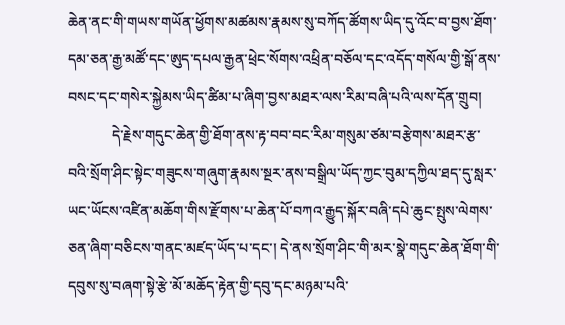ཆེན་ནང་གི་གཡས་གཡོན་ཕྱོགས་མཚམས་རྣམས་སུ་བཀོད་ཚོགས་ཡིད་དུ་འོང་བ་བྱས་ཐོག་དམ་ཅན་རྒྱ་མཚོ་དང་ཨུད་དཔལ་རྒྱན་ཕྲེང་སོགས་འཕྲིན་བཅོལ་དང་འདོད་གསོལ་གྱི་སྒོ་ནས་བསང་དང་གསེར་སྐྱེམས་ཡིད་ཚིམ་པ་ཞིག་བྱས་མཐར་ལས་རིམ་བཞི་པའི་ལས་དོན་གྲུབ།
            དེ་རྗེས་གདུང་ཆེན་གྱི་ཐོག་ནས་རྟ་བབ་བང་རིམ་གསུམ་ཙམ་བརྩེགས་མཐར་རྩ་བའི་སྲོག་ཤིང་སྟེང་གཟུངས་གཞུག་རྣམས་སྔར་ནས་བསྒྲིལ་ཡོད་ཀྱང་བུམ་དཀྱིལ་ཐད་དུ་སླར་ཡང་ཡོངས་འཛིན་མཆོག་གིས་རྫོགས་པ་ཆེན་པོ་བཀའ་རྒྱུད་སྐོར་བཞི་དཔེ་ཆུང་སྤུས་ལེགས་ཅན་ཞིག་བཅིངས་གནང་མཛད་ཡོད་པ་དང་། དེ་ནས་སྲོག་ཤིང་གི་མར་སྣེ་གདུང་ཆེན་ཐོག་གི་དབུས་སུ་བཞག་སྟེ་རྩེ་མོ་མཆོད་རྟེན་གྱི་དབུ་དང་མཉམ་པའི་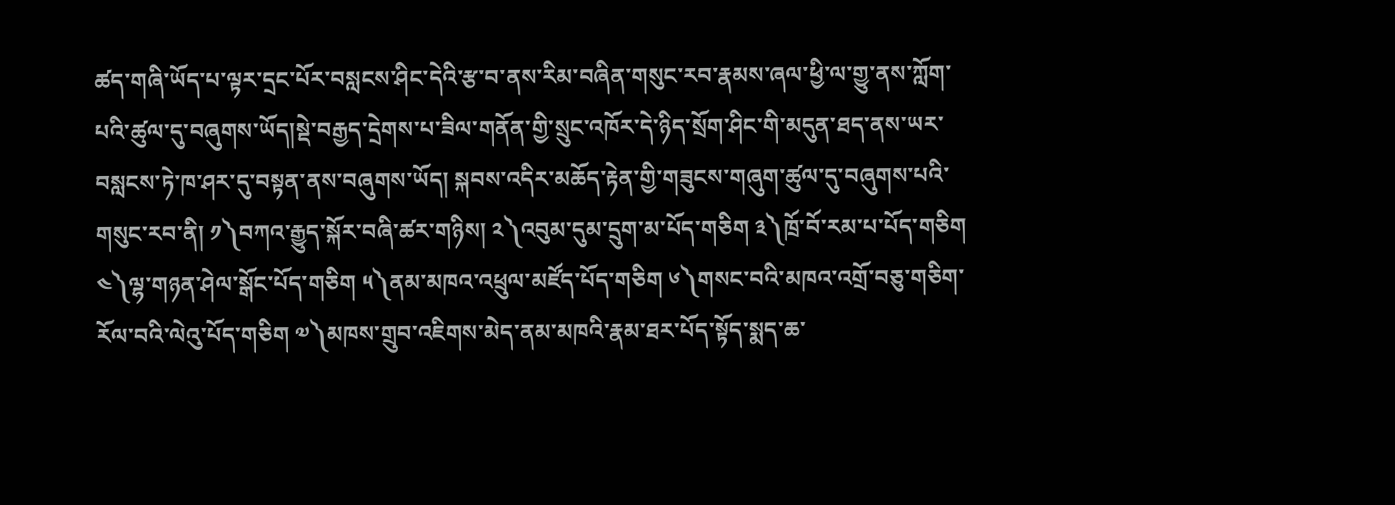ཚད་གཞི་ཡོད་པ་ལྟར་དྲང་པོར་བསླངས་ཤིང་དེའི་རྩ་བ་ནས་རིམ་བཞིན་གསུང་རབ་རྣམས་ཞལ་ཕྱི་ལ་གྱུ་ནས་ཀློག་པའི་ཚུལ་དུ་བཞུགས་ཡོད།སྡེ་བརྒྱད་དྲེགས་པ་ཟིལ་གནོན་གྱི་སྲུང་འཁོར་དེ་ཉིད་སྲོག་ཤིང་གི་མདུན་ཐད་ནས་ཡར་བསླངས་ཏེ་ཁ་ཤར་དུ་བསྟན་ནས་བཞུགས་ཡོད། སྐབས་འདིར་མཆོད་རྟེན་གྱི་གཟུངས་གཞུག་ཚུལ་དུ་བཞུགས་པའི་གསུང་རབ་ནི། ༡༽བཀའ་རྒྱུད་སྐོར་བཞི་ཚར་གཉིས། ༢༽འབུམ་དུམ་དྲུག་མ་པོད་གཅིག ༣༽ཁྲོ་བོ་རམ་པ་པོད་གཅིག ༤༽ལྷ་གཉན་ཤེལ་སྒོང་པོད་གཅིག ༥༽ནམ་མཁའ་འཕྲུལ་མཛོད་པོད་གཅིག ༦༽གསང་བའི་མཁའ་འགྲོ་བཅུ་གཅིག་རོལ་བའི་ལེའུ་པོད་གཅིག ༧༽མཁས་གྲུབ་འཇིགས་མེད་ནམ་མཁའི་རྣམ་ཐར་པོད་སྟོད་སྨད་ཆ་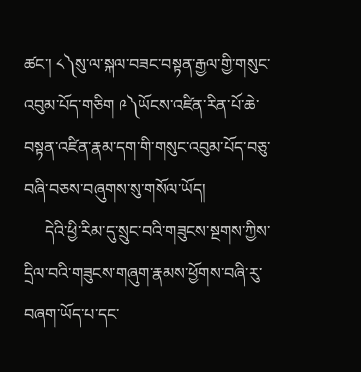ཚང་། ༨༽སུ་ལ་སྐལ་བཟང་བསྟན་རྒྱལ་གྱི་གསུང་འབུམ་པོད་གཅིག ༩༽ཡོངས་འཛིན་རིན་པོ་ཆེ་བསྟན་འཛིན་རྣམ་དག་གི་གསུང་འབུམ་པོད་བཅུ་བཞི་བཅས་བཞུགས་སུ་གསོལ་ཡོད།
     དེའི་ཕྱི་རིམ་དུ་སྲུང་བའི་གཟུངས་སྔགས་ཀྱིས་དྲིལ་བའི་གཟུངས་གཞུག་རྣམས་ཕྱོགས་བཞི་རུ་བཞག་ཡོད་པ་དང་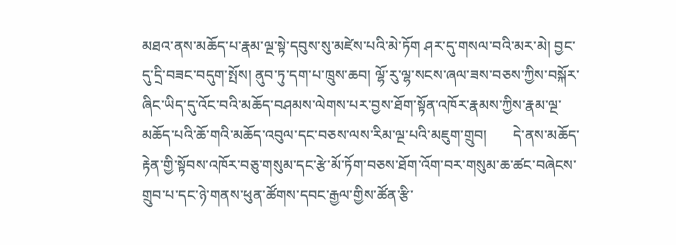མཐའ་ནས་མཆོད་པ་རྣམ་ལྔ་སྟེ་དབུས་སུ་མཛེས་པའི་མེ་ཏོག ཤར་དུ་གསལ་བའི་མར་མེ། བྱང་དུ་དྲི་བཟང་བདུག་སྤོས། ནུབ་ཏུ་དག་པ་ཁྲུས་ཆབ། ལྷོ་རུ་ལྷ་སངས་ཞལ་ཟས་བཅས་ཀྱིས་བསྐོར་ཞིང་ཡིད་དུ་འོང་བའི་མཆོད་བཤམས་ལེགས་པར་བྱས་ཐོག་སྟོན་འཁོར་རྣམས་ཀྱིས་རྣམ་ལྔ་མཆོད་པའི་ཆོ་གའི་མཆོད་འབུལ་དང་བཅས་ལས་རིམ་ལྔ་པའི་མཇུག་གྲུབ།       དེ་ནས་མཆོད་རྟེན་གྱི་སྟོབས་འཁོར་བཅུ་གསུམ་དང་རྩེ་མོ་ཏོག་བཅས་ཐོག་འོག་བར་གསུམ་ཆ་ཚང་བཞེངས་གྲུབ་པ་དང་ཉེ་གནས་ཕུན་ཚོགས་དབང་རྒྱལ་གྱིས་ཚོན་རྩི་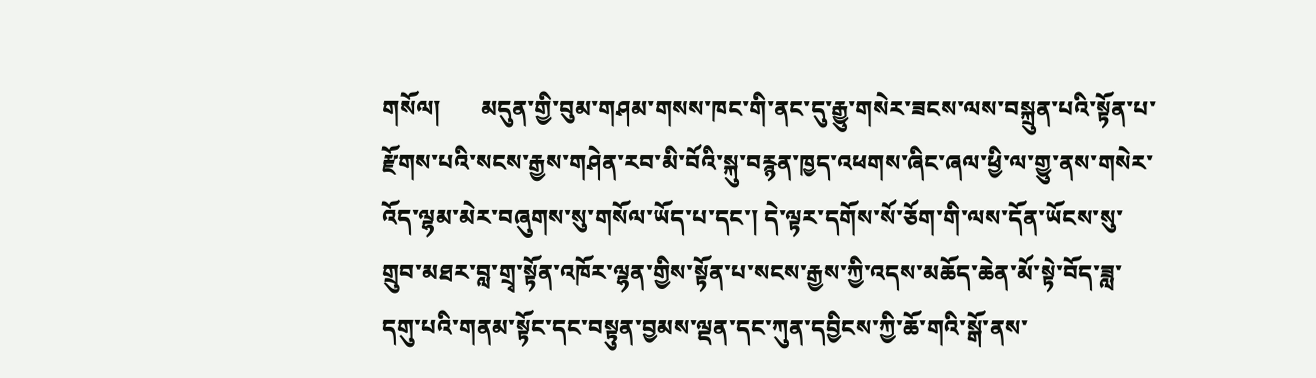གསོལ།       མདུན་གྱི་བུམ་གཤམ་གསས་ཁང་གི་ནང་དུ་རྒྱུ་གསེར་ཟངས་ལས་བསྐྲུན་པའི་སྟོན་པ་རྫོགས་པའི་སངས་རྒྱས་གཤེན་རབ་མི་བོའི་སྐུ་བརྙན་ཁྱད་འཕགས་ཞིང་ཞལ་ཕྱི་ལ་གྱུ་ནས་གསེར་འོད་ལྷམ་མེར་བཞུགས་སུ་གསོལ་ཡོད་པ་དང་། དེ་ལྟར་དགོས་སོ་ཅོག་གི་ལས་དོན་ཡོངས་སུ་གྲུབ་མཐར་བླ་གྲྭ་སྟོན་འཁོར་ལྷན་གྱིས་སྟོན་པ་སངས་རྒྱས་ཀྱི་འདས་མཆོད་ཆེན་མོ་སྟེ་བོད་ཟླ་དགུ་པའི་གནམ་སྟོང་དང་བསྟུན་བྱམས་ལྡན་དང་ཀུན་དབྱིངས་ཀྱི་ཆོ་གའི་སྒོ་ནས་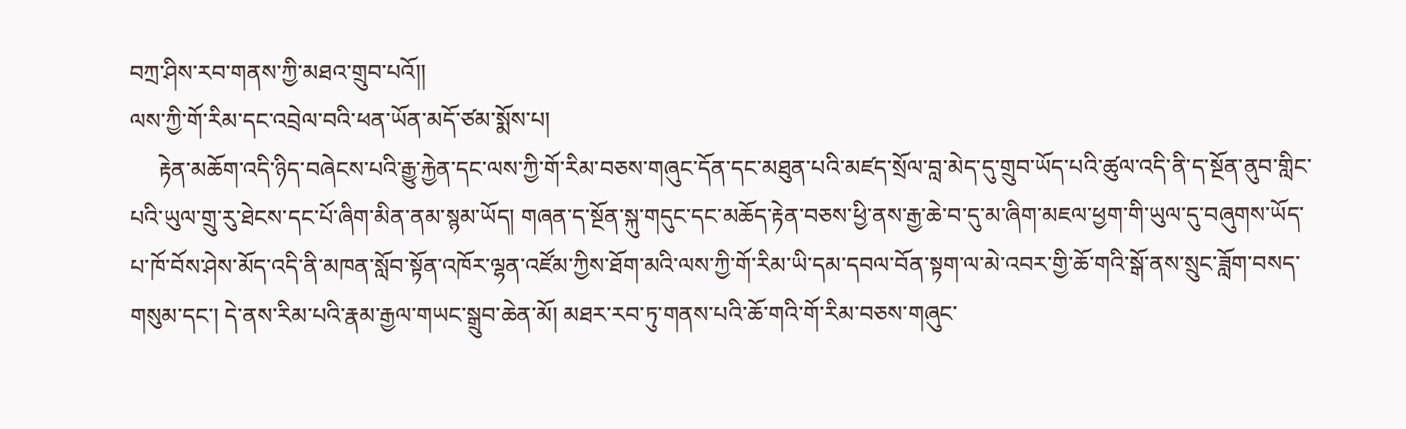བཀྲ་ཤིས་རབ་གནས་ཀྱི་མཐའ་གྲུབ་པའོ།།
ལས་ཀྱི་གོ་རིམ་དང་འབྲེལ་བའི་ཕན་ཡོན་མདོ་ཙམ་སྨོས་པ།
     རྟེན་མཆོག་འདི་ཉིད་བཞེངས་པའི་རྒྱུ་རྐྱེན་དང་ལས་ཀྱི་གོ་རིམ་བཅས་གཞུང་དོན་དང་མཐུན་པའི་མཛད་སྲོལ་བླ་མེད་དུ་གྲུབ་ཡོད་པའི་ཚུལ་འདི་ནི་ད་སྔོན་ནུབ་གླིང་པའི་ཡུལ་གྲུ་རུ་ཐེངས་དང་པོ་ཞིག་མིན་ནམ་སྙམ་ཡོད། གཞན་ད་སྔོན་སྐུ་གདུང་དང་མཆོད་རྟེན་བཅས་ཕྱི་ནས་རྒྱ་ཆེ་བ་དུ་མ་ཞིག་མཇལ་ཕྱག་གི་ཡུལ་དུ་བཞུགས་ཡོད་པ་ཁོ་བོས་ཤེས་མོད་འདི་ནི་མཁན་སློབ་སྟོན་འཁོར་ལྷན་འཛོམ་ཀྱིས་ཐོག་མའི་ལས་ཀྱི་གོ་རིམ་ཡི་དམ་དབལ་བོན་སྟག་ལ་མེ་འབར་གྱི་ཆོ་གའི་སྒོ་ནས་སྲུང་ཟློག་བསད་གསུམ་དང་། དེ་ནས་རིམ་པའི་རྣམ་རྒྱལ་གཡང་སྒྲུབ་ཆེན་མོ། མཐར་རབ་ཏུ་གནས་པའི་ཆོ་གའི་གོ་རིམ་བཅས་གཞུང་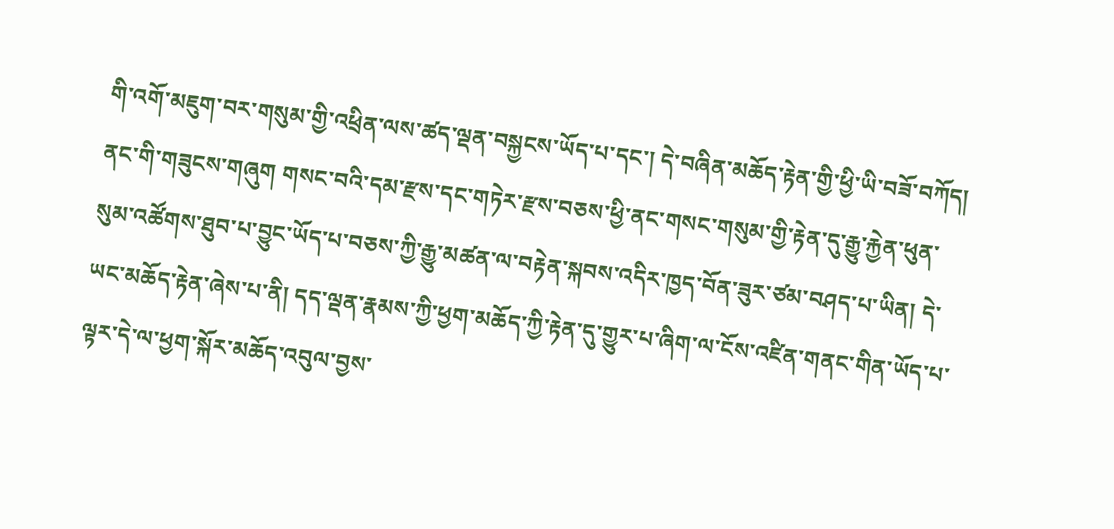གི་འགོ་མཇུག་བར་གསུམ་གྱི་འཕྲིན་ལས་ཚད་ལྡན་བསྐྱངས་ཡོད་པ་དང་། དེ་བཞིན་མཆོད་རྟེན་གྱི་ཕྱི་ཡི་བཟོ་བཀོད། ནང་གི་གཟུངས་གཞུག གསང་བའི་དམ་རྫས་དང་གཏེར་རྫས་བཅས་ཕྱི་ནང་གསང་གསུམ་གྱི་རྟེན་དུ་རྒྱུ་རྐྱེན་ཕུན་སུམ་འཚོགས་ཐུབ་པ་བྱུང་ཡོད་པ་བཅས་ཀྱི་རྒྱུ་མཚན་ལ་བརྟེན་སྐབས་འདིར་ཁྱད་བོན་ཟུར་ཙམ་བཤད་པ་ཡིན། དེ་ཡང་མཆོད་རྟེན་ཞེས་པ་ནི། དད་ལྡན་རྣམས་ཀྱི་ཕྱག་མཆོད་ཀྱི་རྟེན་དུ་གྱུར་པ་ཞིག་ལ་ངོས་འཛིན་གནང་གིན་ཡོད་པ་ལྟར་དེ་ལ་ཕྱག་སྐོར་མཆོད་འབུལ་བྱས་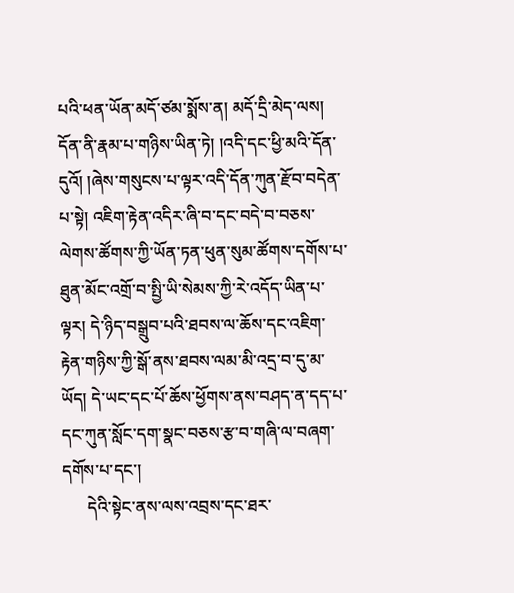པའི་ཕན་ཡོན་མདོ་ཙམ་སྨོས་ན། མདོ་དྲི་མེད་ལས། དོན་ནི་རྣམ་པ་གཉིས་ཡིན་ཏེ། །འདི་དང་ཕྱི་མའི་དོན་དུའོ། །ཞེས་གསུངས་པ་ལྟར་འདི་དོན་ཀུན་རྫོབ་བདེན་པ་སྟེ། འཇིག་རྟེན་འདིར་ཞི་བ་དང་བདེ་བ་བཅས་ལེགས་ཚོགས་ཀྱི་ཡོན་ཏན་ཕུན་སུམ་ཚོགས་དགོས་པ་ཐུན་མོང་འགྲོ་བ་སྤྱི་ཡི་སེམས་ཀྱི་རེ་འདོད་ཡིན་པ་ལྟར། དེ་ཉིད་བསྒྲུབ་པའི་ཐབས་ལ་ཆོས་དང་འཇིག་རྟེན་གཉིས་ཀྱི་སྒོ་ནས་ཐབས་ལམ་མི་འདྲ་བ་དུ་མ་ཡོད། དེ་ཡང་དང་པོ་ཆོས་ཕྱོགས་ནས་བཤད་ན་དད་པ་དང་ཀུན་སློང་དག་སྣང་བཅས་རྩ་བ་གཞི་ལ་བཞག་དགོས་པ་དང་།
      དེའི་སྟེང་ནས་ལས་འབྲས་དང་ཐར་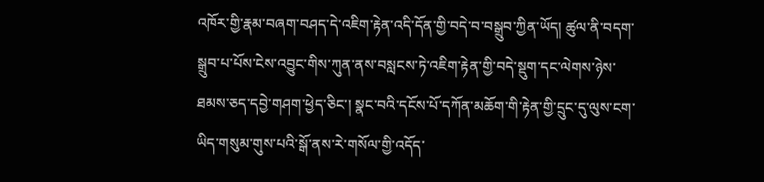འཁོར་གྱི་རྣམ་བཞག་བཤད་དེ་འཇིག་རྟེན་འདི་དོན་གྱི་བདེ་བ་བསྒྲུབ་ཀྱིན་ཡོད། ཚུལ་ནི་བདག་སྒྲུབ་པ་པོས་ངེས་འབྱུང་གིས་ཀུན་ནས་བསླངས་ཏེ་འཇིག་རྟེན་གྱི་བདེ་སྡུག་དང་ལེགས་ཉེས་ཐམས་ཅད་དབྱེ་གཤག་ཕྱེད་ཅིང་། སྣང་བའི་དངོས་པོ་དཀོན་མཆོག་གི་རྟེན་གྱི་དྲུང་དུ་ལུས་ངག་ཡིད་གསུམ་གུས་པའི་སྒོ་ནས་རེ་གསོལ་གྱི་འདོད་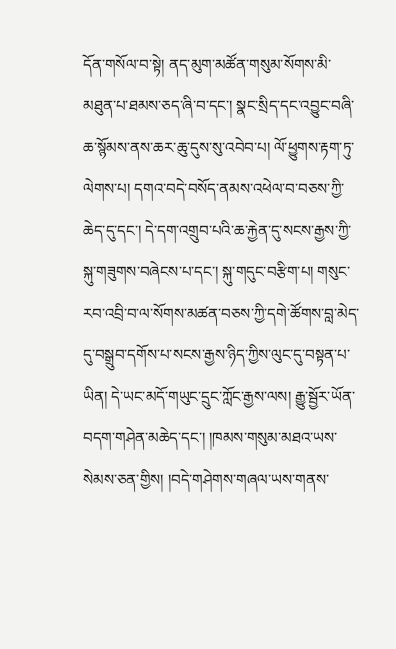དོན་གསོལ་བ་སྟེ། ནད་མུག་མཚོན་གསུམ་སོགས་མི་མཐུན་པ་ཐམས་ཅད་ཞི་བ་དང་། སྣང་སྲིད་དང་འབྱུང་བཞི་ཆ་སྙོམས་ནས་ཆར་ཆུ་དུས་སུ་འབེབ་པ། ལོ་ཕྱུགས་རྟག་ཏུ་ལེགས་པ། དགའ་བདེ་བསོད་ནམས་འཕེལ་བ་བཅས་ཀྱི་ཆེད་དུ་དང་། དེ་དག་འགྲུབ་པའི་ཆ་རྐྱེན་དུ་སངས་རྒྱས་ཀྱི་སྐུ་གཟུགས་བཞེངས་པ་དང་། སྐུ་གདུང་བརྩིག་པ། གསུང་རབ་འབྲི་བ་ལ་སོགས་མཚན་བཅས་ཀྱི་དགེ་ཚོགས་བླ་མེད་དུ་བསྒྲུབ་དགོས་པ་སངས་རྒྱས་ཉིད་ཀྱིས་ལུང་དུ་བསྟན་པ་ཡིན། དེ་ཡང་མདོ་གཡུང་དྲུང་ཀློང་རྒྱས་ལས། རྒྱུ་སྦྱོར་ཡོན་བདག་གཤེན་མཆེད་དང་། །ཁམས་གསུམ་མཐའ་ཡས་སེམས་ཅན་གྱིས། །བདེ་གཤེགས་གཞལ་ཡས་གནས་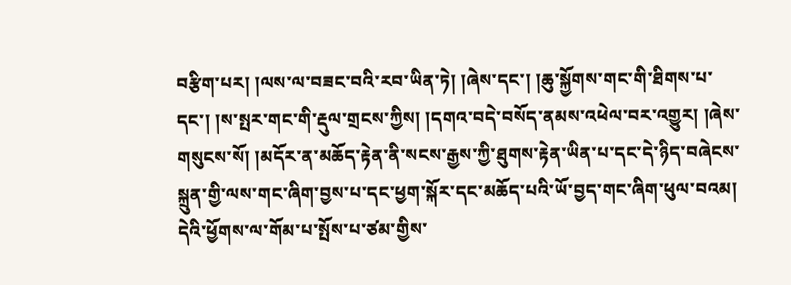བརྩིག་པར། །ལས་ལ་བཟང་བའི་རབ་ཡིན་ཏེ། །ཞེས་དང་། །ཆུ་སྐྱོགས་གང་གི་ཐིགས་པ་དང་། །ས་སྤར་གང་གི་རྡུལ་གྲངས་ཀྱིས། །དགའ་བདེ་བསོད་ནམས་འཕེལ་བར་འགྱུར། །ཞེས་གསུངས་སོ། །མདོར་ན་མཆོད་རྟེན་ནི་སངས་རྒྱས་ཀྱི་ཐུགས་རྟེན་ཡིན་པ་དང་དེ་ཉིད་བཞེངས་སྐྲུན་གྱི་ལས་གང་ཞིག་བྱས་པ་དང་ཕྱག་སྐོར་དང་མཆོད་པའི་ཡོ་བྱད་གང་ཞིག་ཕུལ་བའམ། དེའི་ཕྱོགས་ལ་གོམ་པ་སྤོས་པ་ཙམ་གྱིས་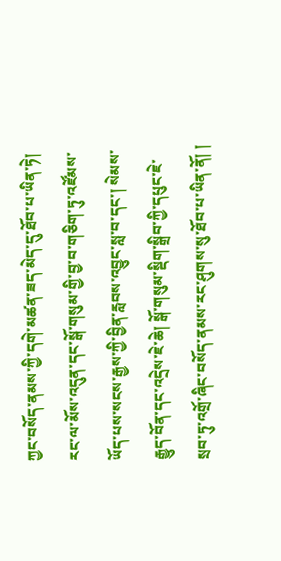ཀྱང་བསོད་ནམས་ཀྱི་དགེ་མཚན་ཟད་མེད་དུ་ཐོབ་པ་ཡིན་ཏེ། རང་ལ་མོས་འདུན་དང་སྒོ་གསུམ་གྱི་བྱ་བ་གཅིག་ཏུ་འཛོམས་ཡོད་པས་སངས་རྒྱས་ཀྱི་བྱིན་རླབས་འབྱུང་སླ་བ་དང་། སེམས་རྒྱུད་བོན་དང་འདྲེས་ཇེ་ཆེ། སྒོ་གསུམ་སྡིག་སྒྲིབ་ཀྱི་དཔུང་ཇེ་སྲབ་ཏུ་འགྲོ་ཞིང་བསོད་ནམས་རང་ཤུགས་སུ་ཐོབ་པ་ཡིན་ནོ། །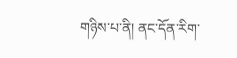གཉིས་པ་ནི། ནང་དོན་རིག་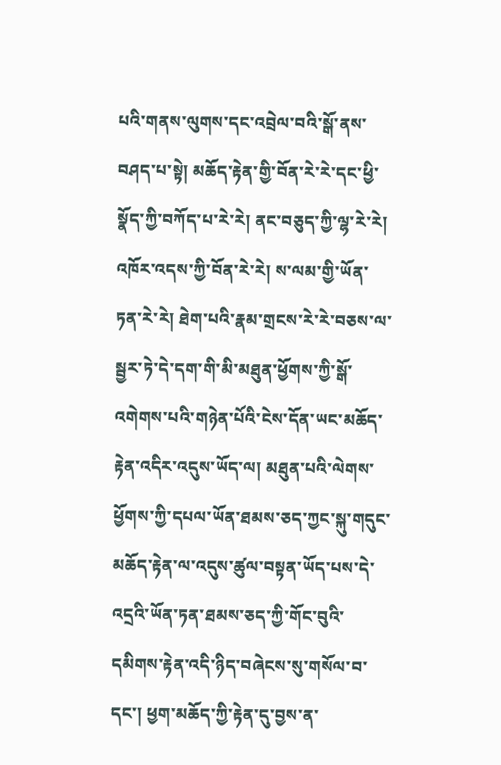པའི་གནས་ལུགས་དང་འབྲེལ་བའི་སྒོ་ནས་བཤད་པ་སྟེ། མཆོད་རྟེན་གྱི་བོན་རེ་རེ་དང་ཕྱི་སྣོད་ཀྱི་བཀོད་པ་རེ་རེ། ནང་བཅུད་ཀྱི་ལྷ་རེ་རེ། འཁོར་འདས་ཀྱི་བོན་རེ་རེ། ས་ལམ་གྱི་ཡོན་ཏན་རེ་རེ། ཐེག་པའི་རྣམ་གྲངས་རེ་རེ་བཅས་ལ་སྦྱར་ཏེ་དེ་དག་གི་མི་མཐུན་ཕྱོགས་ཀྱི་སྒོ་འགེགས་པའི་གཉེན་པོའི་ངེས་དོན་ཡང་མཆོད་རྟེན་འདིར་འདུས་ཡོད་ལ། མཐུན་པའི་ལེགས་ཕྱོགས་ཀྱི་དཔལ་ཡོན་ཐམས་ཅད་ཀྱང་སྐུ་གདུང་མཆོད་རྟེན་ལ་འདུས་ཚུལ་བསྟན་ཡོད་པས་དེ་འདྲའི་ཡོན་ཏན་ཐམས་ཅད་ཀྱི་གོང་བུའི་དམིགས་རྟེན་འདི་ཉིད་བཞེངས་སུ་གསོལ་བ་དང་། ཕྱག་མཆོད་ཀྱི་རྟེན་དུ་བྱས་ན་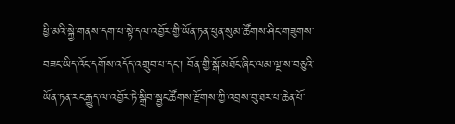ཕྱི་མའི་སྐྱེ་གནས་དག་པ་སྟེ་དལ་འབྱོར་གྱི་ཡོན་ཏན་ཕུན་སུམ་ཚོགས་ཤིང་གཟུགས་བཟང་ཡིད་འོང་དགོས་འདོད་འགྲུབ་པ་དང་། བོན་གྱི་སྒོ་མཐོང་ཞིང་ལམ་ལྔ་ས་བཅུའི་ཡོན་ཏན་རང་རྒྱུད་ལ་འབྱོར་ཏེ་སྒྲིབ་སྦྱང་ཚོགས་རྫོགས་ཀྱི་འབྲས་བུ་ཐར་པ་ཆེན་པོ་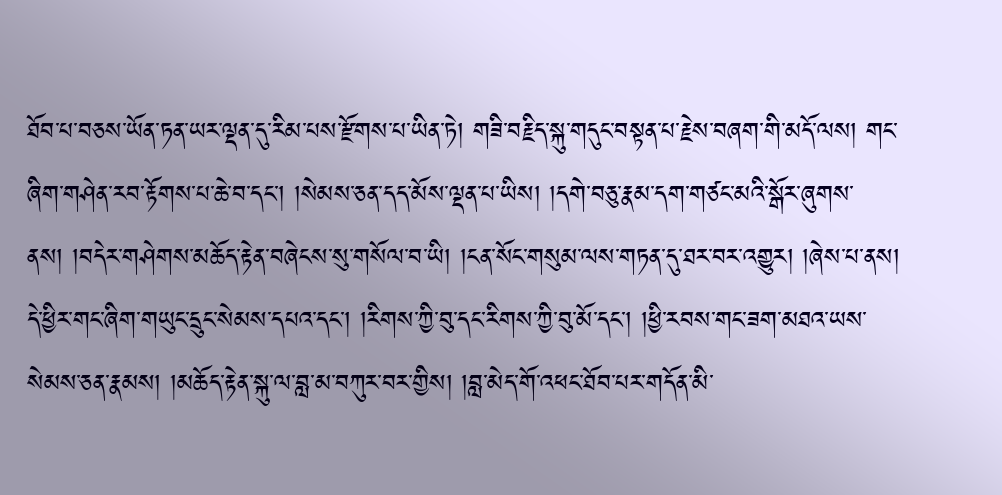ཐོབ་པ་བཅས་ཡོན་ཏན་ཡར་ལྡན་དུ་རིམ་པས་རྫོགས་པ་ཡིན་ཏེ། གཟི་བརྗིད་སྐུ་གདུང་བསྟན་པ་རྗེས་བཞག་གི་མདོ་ལས། གང་ཞིག་གཤེན་རབ་རྟོགས་པ་ཆེ་བ་དང་། །སེམས་ཅན་དད་མོས་ལྡན་པ་ཡིས། །དགེ་བཅུ་རྣམ་དག་གཙང་མའི་སྒོར་ཞུགས་ནས། །བདེར་གཤེགས་མཆོད་རྟེན་བཞེངས་སུ་གསོལ་བ་ཡི། །ངན་སོང་གསུམ་ལས་གཏན་དུ་ཐར་བར་འགྱུར། །ཞེས་པ་ནས། དེ་ཕྱིར་གང་ཞིག་གཡུང་དྲུང་སེམས་དཔའ་དང་། །རིགས་ཀྱི་བུ་དང་རིགས་ཀྱི་བུ་མོ་དང་། །ཕྱི་རབས་གང་ཟག་མཐའ་ཡས་སེམས་ཅན་རྣམས། །མཆོད་རྟེན་སྐུ་ལ་བླ་མ་བཀུར་བར་གྱིས། །བླ་མེད་གོ་འཕང་ཐོབ་པར་གདོན་མི་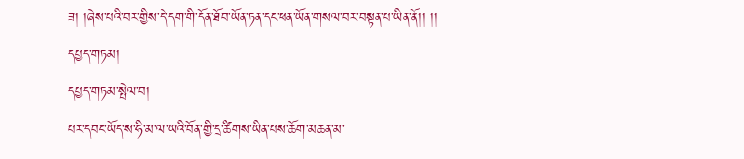ཟ། །ཞེས་པའི་བར་གྱིས་དེ་དག་གི་དོན་ཐོབ་ཡོན་ཏན་དང་ཕན་ཡོན་གསལ་བར་བསྟན་པ་ཡིན་ནོ།། །།
དཔྱད་གཏམ།
དཔྱད་གཏམ་སྤེལ་བ།
པར་དབང་ཡོད་ས་ཧི་མ་ལ་ཡའི་བོན་གྱི་དྲ་ཚིགས་ཡིན་པས་ཆོག་མཆན་མ་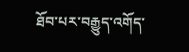ཐོབ་པར་བརྒྱུད་འགོད་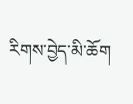རིགས་བྱེད་མི་ཆོག